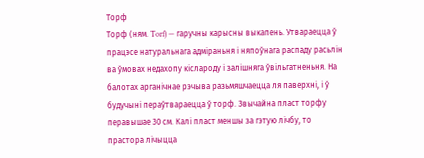Торф
Торф (ням. Torf) — гаручны карысны выкапень. Утвараецца ў працэсе натуральнага адміраньня і няпоўнага распаду расьлін ва ўмовах недахопу кіслароду і залішняга ўвільгатненьня. На балотах арганічнае рэчыва разьмяшчаецца ля паверхні, і ў будучыні пераўтвараецца ў торф. Звычайна пласт торфу перавышае 30 см. Калі пласт меншы за гэтую лічбу, то прастора лічыцца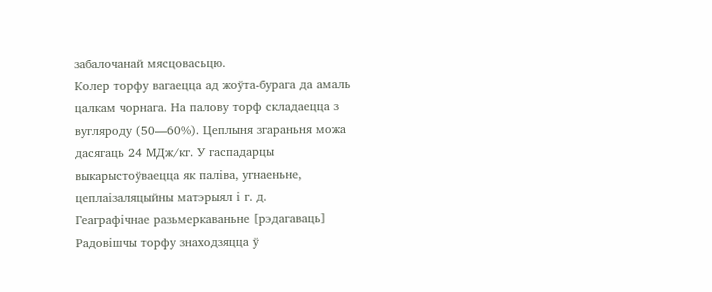забалочанай мясцовасьцю.
Колер торфу вагаецца ад жоўта-бурага да амаль цалкам чорнага. На палову торф складаецца з вугляроду (50—60%). Цеплыня згараньня можа дасягаць 24 МДж/кг. У гаспадарцы выкарыстоўваецца як паліва, угнаеньне, цеплаізаляцыйны матэрыял і г. д.
Геаграфічнае разьмеркаваньне [рэдагаваць]
Радовішчы торфу знаходзяцца ў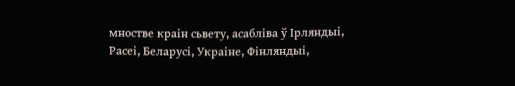мностве краін сьвету, асабліва ў Ірляндыі, Расеі, Беларусі, Украіне, Фінляндыі,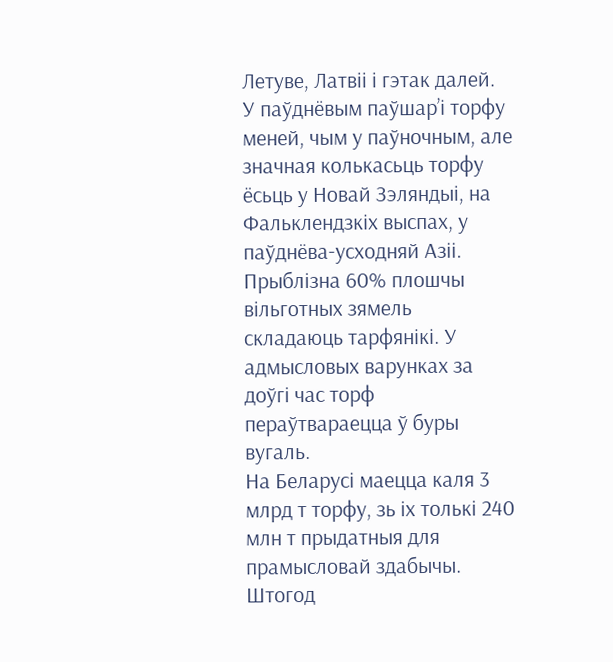Летуве, Латвіі і гэтак далей. У паўднёвым паўшар’і торфу меней, чым у паўночным, але значная колькасьць торфу ёсьць у Новай Зэляндыі, на Фальклендзкіх выспах, у паўднёва-усходняй Азіі.
Прыблізна 60% плошчы вільготных зямель складаюць тарфянікі. У адмысловых варунках за доўгі час торф пераўтвараецца ў буры вугаль.
На Беларусі маецца каля 3 млрд т торфу, зь іх толькі 240 млн т прыдатныя для прамысловай здабычы. Штогод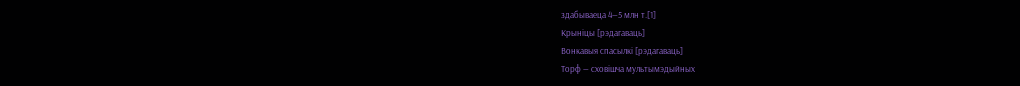здабываеца 4—5 млн т.[1]
Крыніцы [рэдагаваць]
Вонкавыя спасылкі [рэдагаваць]
Торф — сховішча мультымэдыйных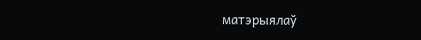матэрыялаў